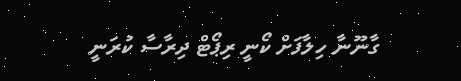ގާނޫނާ ހިލާފަށް ކޯނީ ރިޕޯޓް ދިރާސާ ކުރަނީ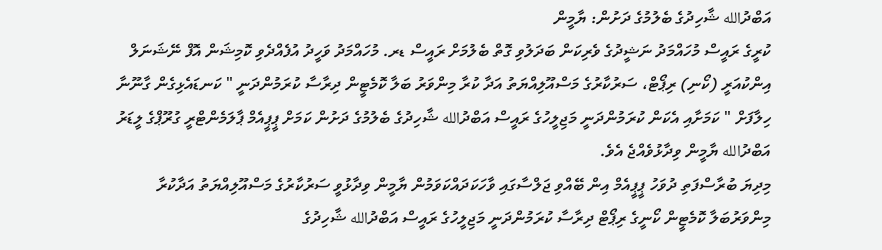އަބްދުالله ޝާހިދުގެ ބެލުމުގެ ދަށުން: ޔާމީން
ކުރީގެ ރައީސް މުހައްމަދު ނަޝީދުގެ ވެރިކަން ބަދަލުވި ގޮތް ބެލުމަށް ރައީސް ޑރ. މުހައްމަދު ވަހީދު އުފެއްދެވި ކޮމިޝަން އޮފް ނޭޝަނަލް އިންކުއަރީ (ކޯނި) ރިޕޯޓް، ސަރުކާރުގެ މަސްއޫލިއްޔަތު އަދާ ކުރާ މިންވަރު ބަލާ ކޮމެޓީން ދިރާސާ ކުރަމުންދަނީ " ކަނޑައެޅިގެން ގާނޫނާ ހިލާފަށް " ކަމަށާއި އެކަން ކުރަމުންދަނީ މަޖިލީހުގެ ރައީސް އަބްދުالله ޝާހިދުގެ ބެލުމުގެ ދަށުން ކަމަށް ޕީޕީއެމް ޕާލަމެންޓްރީ ގުރޫޕްގެ ލީޑަރު އަބްދުالله ޔާމީން ވިދާޅުވެއްޖެ އެވެ.
މިދިޔަ ބުރާސްފަތި ދުވަހު ޕީޕީއެމް އިން ބޭއްވި ޖަލްސާގައި ވާހަކަދައްކަވަމުން ޔާމީން ވިދާޅުވީ ސަރުކާރުގެ މަސްއޫލިއްޔަތު އަދާކުރާ މިންވަރުބަލާ ކޮމެޓީން ކޯނީގެ ރިޕޯޓް ދިރާސާ ކުރަމުންދަނީ މަޖިލީހުގެ ރައީސް އަބްދުالله ޝާހިދުގެ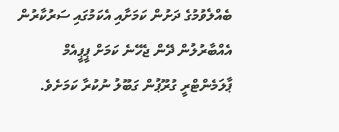ބެއްލެވުމުގެ ދަށުން ކަމަށާއި އެކަމުގައި ސަރުކާރުން އެއްބާރުލުން ދޭން ޖެހޭނެ ކަމަށް ޕީޕީއެމް ޕާލަމެންޓްރީ ގުރޫޕުން ގަބޫލު ނުކުރާ ކަމަށެވެ.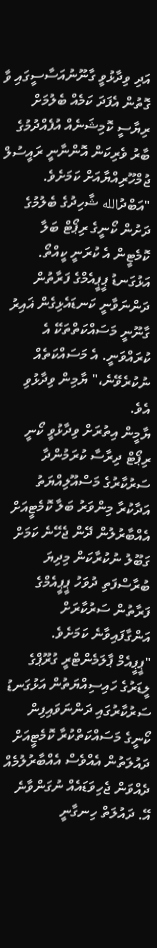އަދި ވިދާޅުވީ ގާނޫނުއަސާސީގައި ވާ ގޮތުން އެފަދަ ކަމެއް ބެލުމަށް ރިޔާސީ ކޮމިޝަނެއް އުފެއްދުމުގެ ބާރު ވެރިކަން އޮންނާނީ ރައީސުލް ޖުމްހޫރިއްޔާއަށް ކަމަށެވެ.
"އަބްދުالله ޝާހިދުގެ ބެލުމުގެ ދަށުން ކޯނީގެ ރިޕޯޓް ބަލާ ކޮމެޓީން އެ ކުރަނީ ކީއްތޯ. އަޅުގަނޑު ޕީޕީއެމްގެ ފަރާތުން ދަންނަވާނީ ކަނޑައެޅިގެން ޣައިރު ގާނޫނީ މަސައްކަތްތަކޭ އެ ކުރައްވަނީ. އެ މަސައްކަތެއް ނުކުރެވޭނެ،" ޔާމިން ވިދާޅުވި އެވެ.
ޔާމީން އިތުރަށް ވިދާޅުވީ ކޯނީ ރިޕޯޓް ދިރާސާ ކުރަމުންދާ ސަރުކާރުގެ މަސްއޫލިއްޔަތު އަދާކުރާ މިންވަރު ބަލާ ކޮމެޓީއަށް އެއްބާރުލުން ދޭން ޖެހޭނެ ކަމަށް ގަބޫލު ނުކުރާކަން މިދިޔަ ބުރާސްފަތި ދުވަހު ޕީޕީއެމްގެ ފަރާތުން ސަރުކާރަށް އަންގާފައިވާނެ ކަމަށެވެ.
"ޕީޕީއެމް ޕާލަމެންޓްރީ ގުރޫޕްގެ ލީޑަރުގެ ހައިސިއްޔަތުން އަޅުގަނޑު ސަރުކާރުގައި ދަންނަވައިފިން ކޯނީގެ މަސައްކަތްކުރާ ކޮމެޓީއަށް ދައުލަތުން އެއްވެސް އެއްބާރުލުމެއް ދެއްވަން ޖެހިވަޑައެއް ނުގަންވާނެ އޭ. ދައުލަތް ހިނގާނީ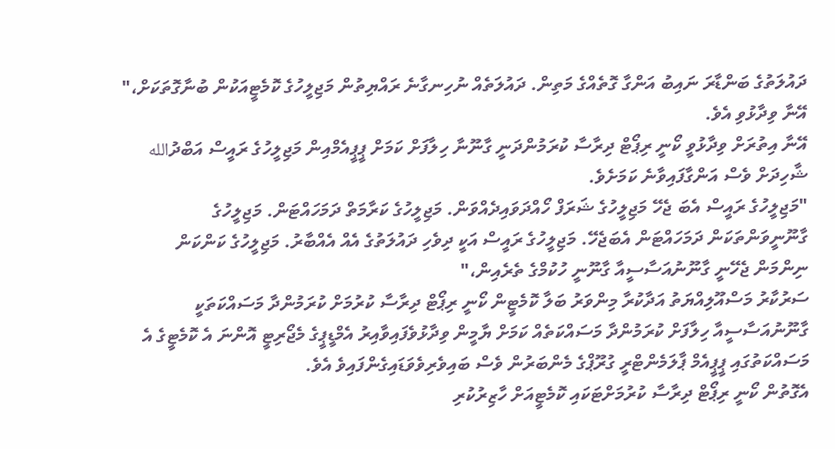ދައުލަތުގެ ބަންޑާރަ ނައިބު އަންގާ ގޮތެއްގެ މަތިން. ދައުލަތެއް ނުހިނގާނެ ރައްޔިތުން މަޖިލީހުގެ ކޮމެޓީއަކުން ބުނާގޮތަކަށް،" އޭނާ ވިދާޅުވި އެވެ.
އޭނާ އިތުރަށް ވިދާޅުވީ ކޯނީ ރިޕޯޓް ދިރާސާ ކުރަމުންދަނީ ގާނޫނާ ހިލާފަށް ކަމަށް ޕީޕީއެމްއިން މަޖިލީހުގެ ރައީސް އަބްދުالله ޝާހިދަށް ވެސް އަންގާފައިވާނެ ކަމަށެވެ.
"މަޖިލީހުގެ ރައީސް އެބަ ޖެހޭ މަޖިލީހުގެ ޝަރަފް ހޯއްދަވައިދެއްވަން. މަޖިލީހުގެ ކަރާމަތް ދަމަހައްޓަން. މަޖިލީހުގެ ގާނޫނީވަންތަކަން ދަމަހައްޓަން އެބަޖެހޭ. މަޖިލީހުގެ ރައީސް އަކީ ދިވެހި ދައުލަތުގެ އެއް އެއްބާރު. މަޖިލީހުގެ ކަންކަން ނިންމަން ޖެހޭނީ ގާނޫނުއަސާސީއާ ގާނޫނީ ހުކުމްގެ ތެރެއިން،"
ސަރުކާރު މަސްއޫލިއްޔަތު އަދާކުރާ މިންވަރު ބަލާ ކޮމެޓީން ކޯނީ ރިޕޯޓް ދިރާސާ ކުރުމަށް ކުރަމުންދާ މަސައްކަތަކީ ގާނޫނުއަސާސީއާ ހިލާފަށް ކުރަމުންދާ މަސައްކަތެއް ކަމަށް ޔާމީން ވިދާޅުވެފައިވާއިރު އެމްޑީޕީގެ މެޖޯރިޓީ އޮންނަ އެ ކޮމެޓީގެ އެ މަސައްކަތުގައި ޕީޕީއެމް ޕާލަމެންޓްރީ ގުރޫޕްގެ މެންބަރުން ވެސް ބައިވެރިވެވަޑައިގެންފައިވެ އެވެ.
އެގޮތުން ކޯނީ ރިޕޯޓް ދިރާސާ ކުރުމަށްޓަކައި ކޮމެޓީއަށް ހާޒިރުކުރި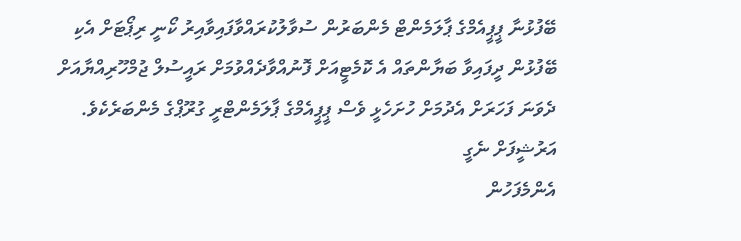ބޭފުޅުނާ ޕީޕީއެމްގެ ޕާލަމެންޓް މެންބަރުން ސުވާލުކުރައްވާފައިވާއިރު ކޯނީ ރިޕޯޓަށް އެކި ބޭފުޅުން ދީފައިވާ ބަޔާންތައް އެ ކޮމެޓީއަށް ފޮނުއްވާދެއްވުމަށް ރައީސުލް ޖުމްހޫރިއްޔާއަށް ދެވަނަ ފަހަރަށް އެދުމަށް ހުށަހެޅީ ވެސް ޕީޕީއެމްގެ ޕާލަމެންޓްރީ ގުރޫޕްގެ މެންބަރެކެވެ.
އަރުޝީފަށް ނެގީ
އެންމެފަހުން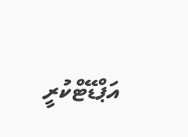އަޕްޑޭޓްކުރީ